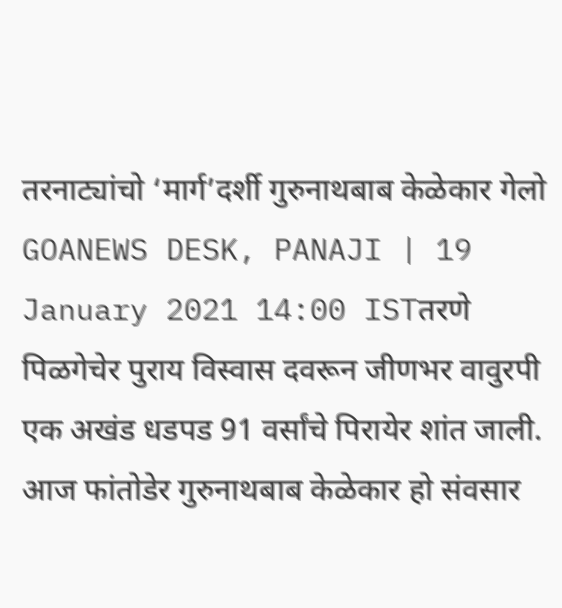तरनाट्यांचो ‘मार्ग’दर्शी गुरुनाथबाब केळेकार गेलो
GOANEWS DESK, PANAJI | 19 January 2021 14:00 ISTतरणे पिळगेचेर पुराय विस्वास दवरून जीणभर वावुरपी एक अखंड धडपड 91 वर्सांचे पिरायेर शांत जाली. आज फांतोडेर गुरुनाथबाब केळेकार हो संवसार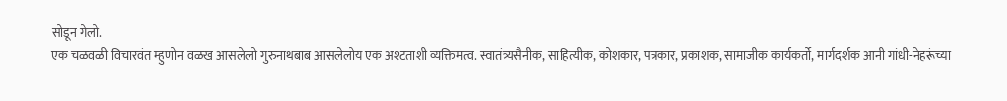सोडून गेलो.
एक चळवळी विचारवंत म्हुणोन वळख आसलेलो गुरुनाथबाब आसलेलोय एक अश्टताशी व्यक्तिमत्व. स्वातंत्र्यसैनीक, साहित्यीक, कोशकार, पत्रकार, प्रकाशक, सामाजीक कार्यकर्तो, मार्गदर्शक आनी गांधी-नेहरूंच्या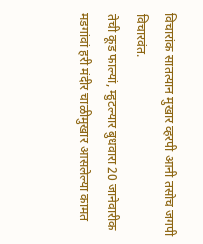विचारांक सातत्यान मुखार व्हरपी आनी तसोच जगपी विचारवंत.
तेची कूड फाल्यां, म्हुटल्यार बुधवारा 20 जानेवारीक मडगांवां हरी मंदीर चाळीमुखार आसलेल्या कामत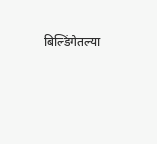बिल्डिंगेतल्या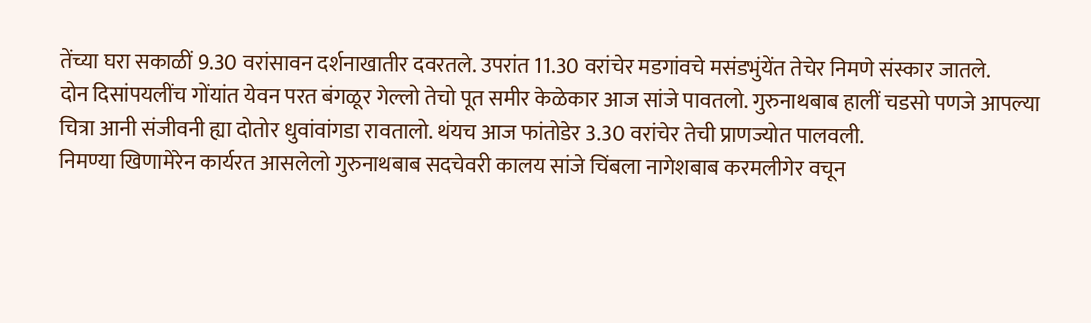तेंच्या घरा सकाळीं 9.30 वरांसावन दर्शनाखातीर दवरतले. उपरांत 11.30 वरांचेर मडगांवचे मसंडभुंयेंत तेचेर निमणे संस्कार जातले.
दोन दिसांपयलींच गोंयांत येवन परत बंगळूर गेल्लो तेचो पूत समीर केळेकार आज सांजे पावतलो. गुरुनाथबाब हालीं चडसो पणजे आपल्या चित्रा आनी संजीवनी ह्या दोतोर धुवांवांगडा रावतालो. थंयच आज फांतोडेर 3.30 वरांचेर तेची प्राणज्योत पालवली.
निमण्या खिणामेरेन कार्यरत आसलेलो गुरुनाथबाब सदचेवरी कालय सांजे चिंबला नागेशबाब करमलीगेर वचून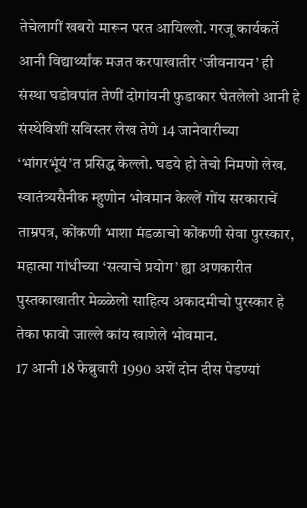तेचेलागीं खबरो मारून परत आयिल्लो. गरजू कार्यकर्ते आनी विद्यार्थ्यांक मजत करपाखातीर ‘जीवनायन’ ही संस्था घडोवपांत तेणीं दोगांयनी फुडाकार घेतलेलो आनी हे संस्थेविशीं सविस्तर लेख तेणे 14 जानेवारीच्या ‘भांगरभूंयं’त प्रसिद्ध केल्लो. घडये हो तेचो निमणो लेख.
स्वातंत्र्यसैनीक म्हुणोन भोवमान केल्लें गोंय सरकाराचें ताम्रपत्र, कोंकणी भाशा मंडळाचो कोंकणी सेवा पुरस्कार, महात्मा गांधीच्या ‘सत्याचे प्रयोग’ ह्या अणकारीत पुस्तकाखातीर मेळ्ळेलो साहित्य अकादमीचो पुरस्कार हे तेका फावो जाल्ले कांय खाशेले भोवमान.
17 आनी 18 फेब्रुवारी 1990 अशें दोन दीस पेडण्यां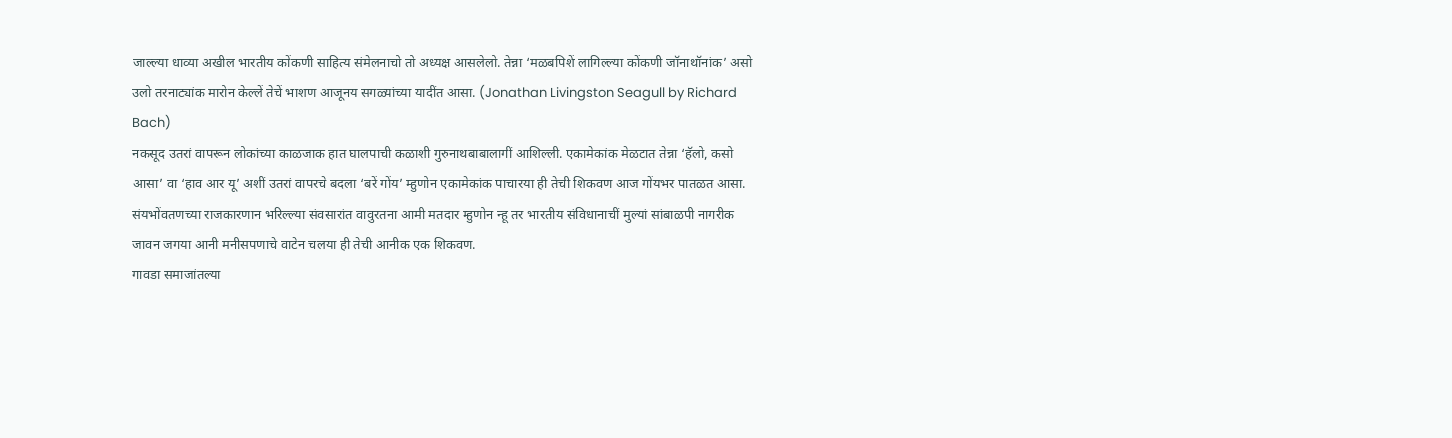जाल्ल्या धाव्या अखील भारतीय कोंकणी साहित्य संमेलनाचो तो अध्यक्ष आसलेलो. तेन्ना ‘मळबपिशें लागिल्ल्या कोंकणी जॉनाथॉनांक’ असो उलो तरनाट्यांक मारोन केल्लें तेचें भाशण आजूनय सगळ्यांच्या यादींत आसा. (Jonathan Livingston Seagull by Richard Bach)
नकसूद उतरां वापरून लोकांच्या काळजाक हात घालपाची कळाशी गुरुनाथबाबालागीं आशिल्ली. एकामेकांक मेळटात तेन्ना ‘हॅलो, कसो आसा’ वा ‘हाव आर यू’ अशीं उतरां वापरचे बदला ‘बरें गोंय’ म्हुणोन एकामेकांक पाचारया ही तेची शिकवण आज गोंयभर पातळत आसा.
संयभोंवतणच्या राजकारणान भरिल्ल्या संवसारांत वावुरतना आमी मतदार म्हुणोन न्हू तर भारतीय संविधानाचीं मुल्यां सांबाळपी नागरीक जावन जगया आनी मनीसपणाचे वाटेन चलया ही तेची आनीक एक शिकवण.
गावडा समाजांतल्या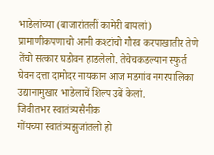भाडेलांच्या (बाजारांतलीं कामेरी बायलां) प्रामाणीकपणाचो आनी कश्टांचो गौरव करपाखातीर तेणे तेंचो सत्कार घडोवन हाडलेलो. तेचेचकडल्यान स्फुर्त घेवन दत्ता दामोदर नायकान आज मडगांव नगरपालिका उद्यानामुखार भाडेलाचें शिल्प उबें केलां.
जिवीतभर स्वातंत्र्यसैनीक
गोंयच्या स्वातंत्र्यझुजांतलो हो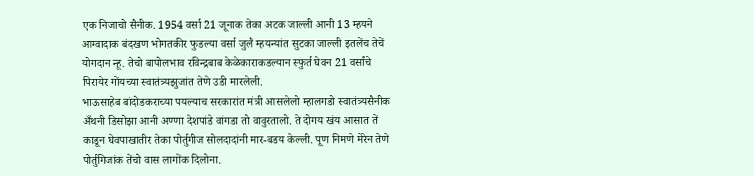एक निजाचो सैनीक. 1954 वर्सा 21 जूनाक तेका अटक जाल्ली आनी 13 म्हयने आग्वादाक बंदखण भोगतकीर फुडल्या वर्सा जुलै म्हयन्यांत सुटका जाल्ली इतलेंच तेचें योगदान न्हू. तेचो बापोलभाव रविन्द्रबाब केळेकाराकडल्यान स्फुर्त घेवन 21 वर्सांचे पिरायेर गोंयच्या स्वातंत्र्यझुजांत तेणे उडी मारलेली.
भाऊसाहेब बांदोडकराच्या पयल्याच सरकारांत मंत्री आसलेलो म्हालगडो स्वातंत्र्यसैनीक अँथनी डिसोझा आनी अण्णा देशपांडे वांगडा तो वावुरतालो. ते दोगय खंय आसात तें काडून घेवपाखातीर तेका पोर्तुगीज सोलदादांनी मार-बडय केल्ली. पूण निमणे मेरेन तेणे पोर्तुगिजांक तेंचो वास लागोंक दिलोना.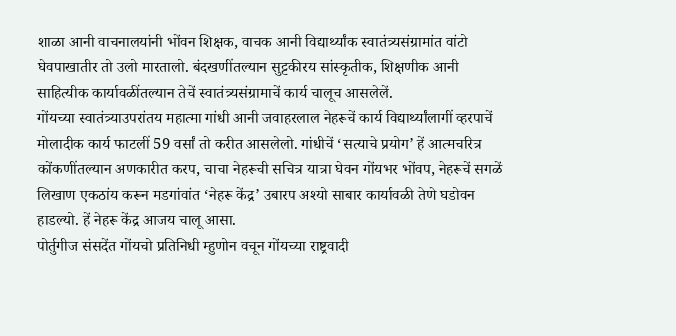शाळा आनी वाचनालयांनी भोंवन शिक्षक, वाचक आनी विद्यार्थ्यांक स्वातंत्र्यसंग्रामांत वांटो घेवपाखातीर तो उलो मारतालो. बंदखणींतल्यान सुट्टकीरय सांस्कृतीक, शिक्षणीक आनी साहित्यीक कार्यावळींतल्यान तेचें स्वातंत्र्यसंग्रामाचें कार्य चालूच आसलेलें.
गोंयच्या स्वातंत्र्याउपरांतय महात्मा गांधी आनी जवाहरलाल नेहरूचें कार्य विद्यार्थ्यांलागीं व्हरपाचें मोलादीक कार्य फाटलीं 59 वर्सां तो करीत आसलेलो. गांधीचें ‘सत्याचे प्रयोग’ हें आत्मचरित्र कोंकणींतल्यान अणकारीत करप, चाचा नेहरूची सचित्र यात्रा घेवन गोंयभर भोंवप, नेहरूचें सगळें लिखाण एकठांय करून मडगांवांत ‘नेहरू केंद्र’ उबारप अश्यो साबार कार्यावळी तेणे घडोवन हाडल्यो. हें नेहरू केंद्र आजय चालू आसा.
पोर्तुगीज संसदेंत गोंयचो प्रतिनिधी म्हुणोन वचून गोंयच्या राष्ट्रवादी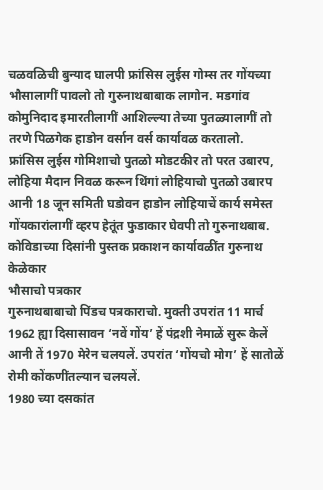चळवळिची बुन्याद घालपी फ्रांसिस लुईस गोम्स तर गोंयच्या भौसालागीं पावलो तो गुरुनाथबाबाक लागोन. मडगांव कोमुनिदाद इमारतीलागीं आशिल्ल्या तेच्या पुतळ्यालागीं तो तरणे पिळगेक हाडोन वर्सान वर्स कार्यावळ करतालो.
फ्रांसिस लुईस गोमिशाचो पुतळो मोडटकीर तो परत उबारप, लोहिया मैदान निवळ करून थिंगां लोहियाचो पुतळो उबारप आनी 18 जून समिती घडोवन हाडोन लोहियाचें कार्य समेस्त गोंयकारांलागीं व्हरप हेतूंत फुडाकार घेवपी तो गुरुनाथबाब.
कोविडाच्या दिसांनी पुस्तक प्रकाशन कार्यावळींत गुरुनाथ केळेकार
भौसाचो पत्रकार
गुरुनाथबाबाचो पिंडच पत्रकाराचो. मुक्ती उपरांत 11 मार्च 1962 ह्या दिसासावन ‘नवें गोंय’ हें पंद्रशी नेमाळें सुरू केलें आनी तें 1970 मेरेन चलयलें. उपरांत ‘गोंयचो मोग’ हें सातोळें रोमी कोंकणींतल्यान चलयलें.
1980 च्या दसकांत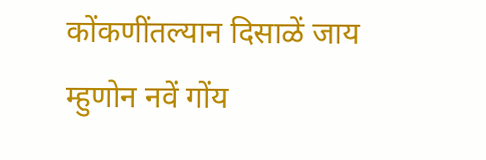कोंकणींतल्यान दिसाळें जाय म्हुणोन नवें गोंय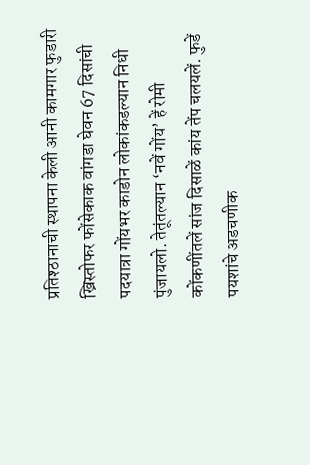प्रतिश्ठानाची स्थापना केली आनी कामगार फुडारी ख्रिस्तोफर फोंसेकाक वांगडा घेवन 67 दिसांची पदयात्रा गोंयभर काडोन लोकांकडल्यान निधी पुंजायलो. तेतूंतल्यान ‘नवें गोंय’ हें रोमी कोंकणींतलें सांज दिसाळें कांय तेंप चलयलें. फुडें पयशांचे अडचणीक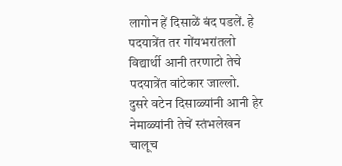लागोन हें दिसाळें बंद पडलें. हे पदयात्रेंत तर गोंयभरांतलो विद्यार्थी आनी तरणाटो तेचे पदयात्रेंत वांटेकार जाल्लो.
दुसरे वटेन दिसाळ्यांनी आनी हेर नेमाळ्यांनी तेचें स्तंभलेखन चालूच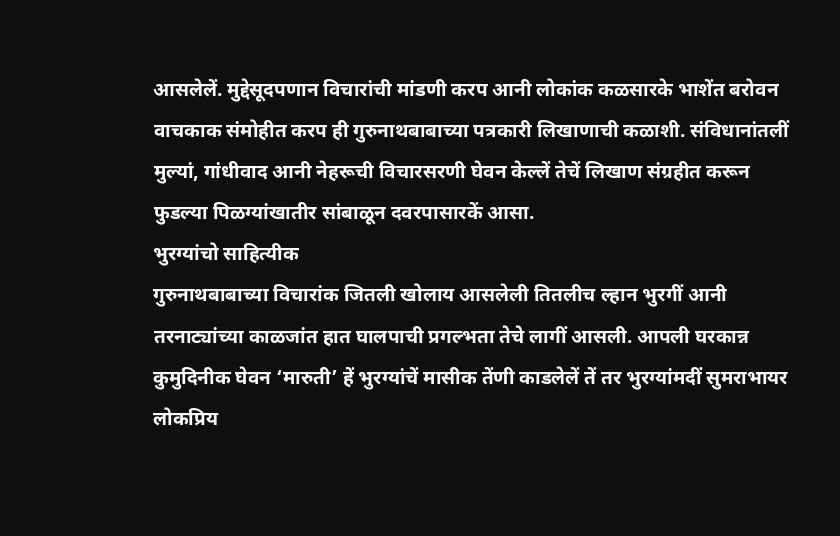आसलेलें. मुद्देसूदपणान विचारांची मांडणी करप आनी लोकांक कळसारके भाशेंत बरोवन वाचकाक संमोहीत करप ही गुरुनाथबाबाच्या पत्रकारी लिखाणाची कळाशी. संविधानांतलीं मुल्यां, गांधीवाद आनी नेहरूची विचारसरणी घेवन केल्लें तेचें लिखाण संग्रहीत करून फुडल्या पिळग्यांखातीर सांबाळून दवरपासारकें आसा.
भुरग्यांचो साहित्यीक
गुरुनाथबाबाच्या विचारांक जितली खोलाय आसलेली तितलीच ल्हान भुरगीं आनी तरनाट्यांच्या काळजांत हात घालपाची प्रगल्भता तेचे लागीं आसली. आपली घरकान्न कुमुदिनीक घेवन ‘मारुती’ हें भुरग्यांचें मासीक तेंणी काडलेलें तें तर भुरग्यांमदीं सुमराभायर लोकप्रिय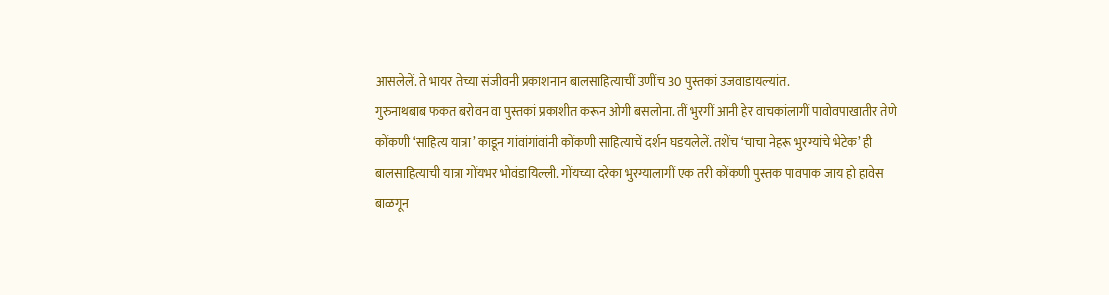आसलेलें. ते भायर तेच्या संजीवनी प्रकाशनान बालसाहित्याचीं उणींच 30 पुस्तकां उजवाडायल्यांत.
गुरुनाथबाब फकत बरोवन वा पुस्तकां प्रकाशीत करून ओगी बसलोना. तीं भुरगीं आनी हेर वाचकांलागीं पावोवपाखातीर तेणे कोंकणी ‘साहित्य यात्रा’ काडून गांवांगांवांनी कोंकणी साहित्याचें दर्शन घडयलेलें. तशेंच ‘चाचा नेहरू भुरग्यांचे भेटेक’ ही बालसाहित्याची यात्रा गोंयभर भोवंडायिल्ली. गोंयच्या दरेका भुरग्यालागीं एक तरी कोंकणी पुस्तक पावपाक जाय हो हावेस बाळगून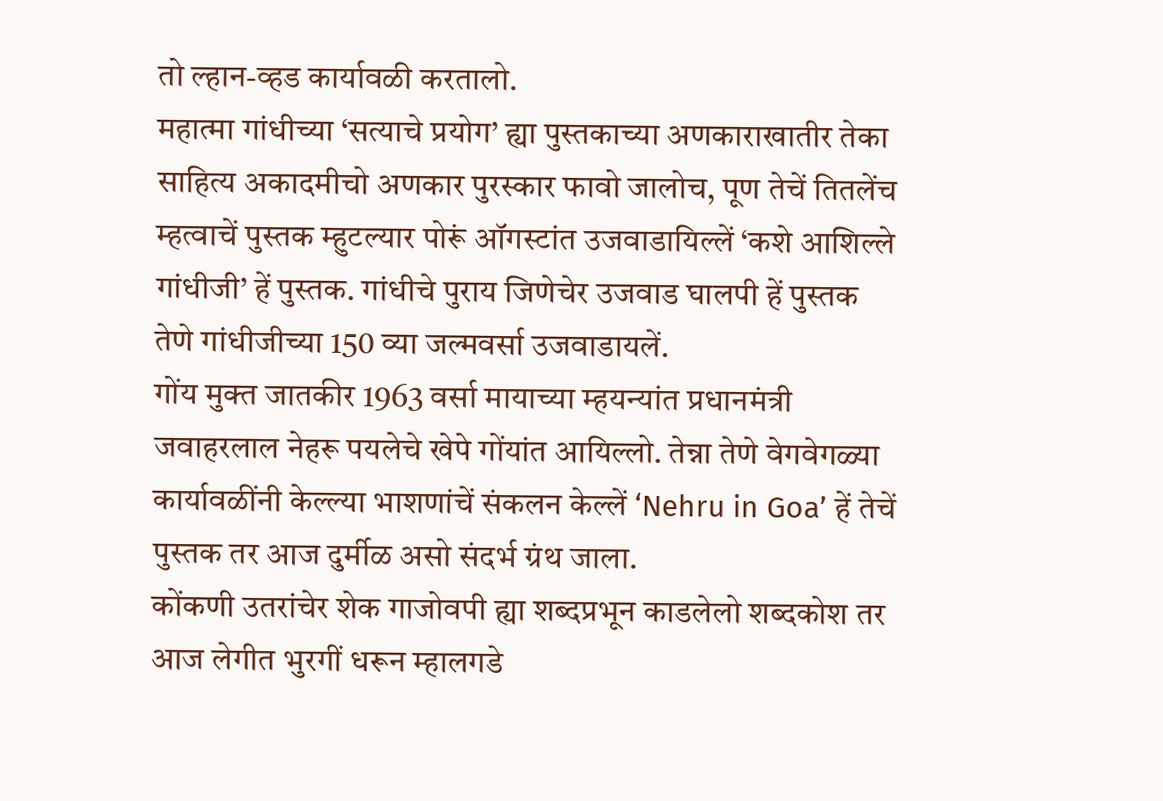तो ल्हान-व्हड कार्यावळी करतालो.
महात्मा गांधीच्या ‘सत्याचे प्रयोग’ ह्या पुस्तकाच्या अणकाराखातीर तेका साहित्य अकादमीचो अणकार पुरस्कार फावो जालोच, पूण तेचें तितलेंच म्हत्वाचें पुस्तक म्हुटल्यार पोरूं ऑगस्टांत उजवाडायिल्लें ‘कशे आशिल्ले गांधीजी’ हें पुस्तक. गांधीचे पुराय जिणेचेर उजवाड घालपी हें पुस्तक तेणे गांधीजीच्या 150 व्या जल्मवर्सा उजवाडायलें.
गोंय मुक्त जातकीर 1963 वर्सा मायाच्या म्हयन्यांत प्रधानमंत्री जवाहरलाल नेहरू पयलेचे खेपे गोंयांत आयिल्लो. तेन्ना तेणे वेगवेगळ्या कार्यावळींनी केल्ल्या भाशणांचें संकलन केल्लें ‘Nehru in Goa’ हें तेचें पुस्तक तर आज दुर्मीळ असो संदर्भ ग्रंथ जाला.
कोंकणी उतरांचेर शेक गाजोवपी ह्या शब्दप्रभून काडलेलो शब्दकोश तर आज लेगीत भुरगीं धरून म्हालगडे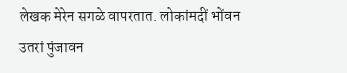लेखक मेरेन सगळे वापरतात. लोकांमदीं भोंवन उतरां पुंजावन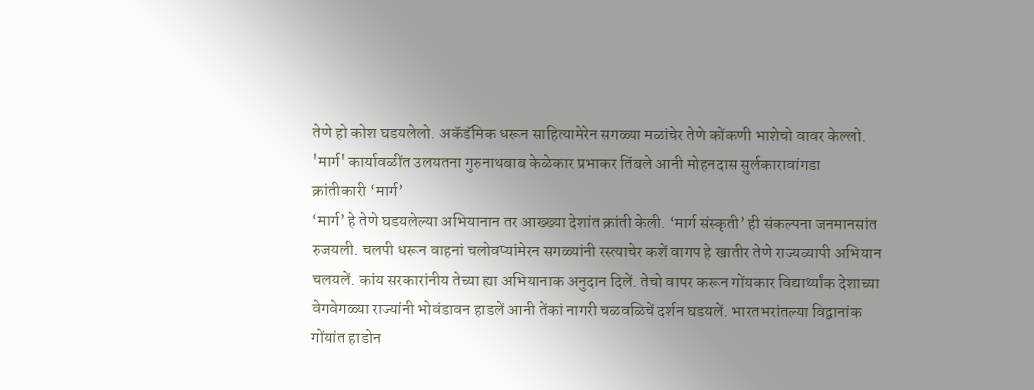तेणे हो कोश घडयलेलो. अकॅडॅमिक धरून साहित्यामेरेन सगळ्या मळांचेर तेणे कोंकणी भाशेचो वावर केल्लो.
'मार्ग' कार्यावळींत उलयतना गुरुनाथबाब केळेकार प्रभाकर तिंबले आनी मोहनदास सुर्लकारावांगडा
क्रांतीकारी ‘मार्ग’
‘मार्ग’ हे तेणे घडयलेल्या अभियानान तर आख्ख्या देशांत क्रांती केली. ‘मार्ग संस्कृती’ ही संकल्पना जनमानसांत रुजयली. चलपी धरून वाहनां चलोवप्यांमेरन सगळ्यांनी रस्त्याचेर कशें वागप हे खातीर तेणे राज्यव्यापी अभियान चलयलें. कांय सरकारांनीय तेच्या ह्या अभियानाक अनुदान दिलें. तेचो वापर करून गोंयकार विद्यार्थ्यांक देशाच्या वेगवेगळ्या राज्यांनी भोवंडावन हाडलें आनी तेंकां नागरी चळवळिचें दर्शन घडयलें. भारतभरांतल्या विद्वानांक गोंयांत हाडोन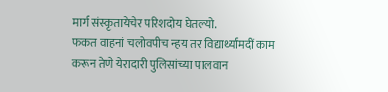मार्ग संस्कृतायेचेर परिशदोय घेतल्यो.
फकत वाहनां चलोवपीच न्हय तर विद्यार्थ्यांमदीं काम करून तेणे येरादारी पुलिसांच्या पालवान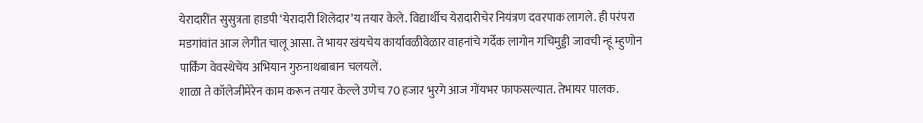येरादारींत सुसुत्रता हाडपी ‘येरादारी शिलेदार’य तयार केले. विद्यार्थीच येरादारीचेर नियंत्रण दवरपाक लागले. ही परंपरा मडगांवांत आज लेगीत चालू आसा. ते भायर खंयचेय कार्यावळीवेळार वाहनांचे गर्देक लागोन गचिमुड्डी जावची न्हूं म्हुणोन पार्किंग वेवस्थेचेंय अभियान गुरुनाथबाबान चलयलें.
शाळा ते कॉलेजीमेरेन काम करून तयार केल्ले उणेच 70 हजार भुरगे आज गोंयभर फाफसल्यात. तेभायर पालक.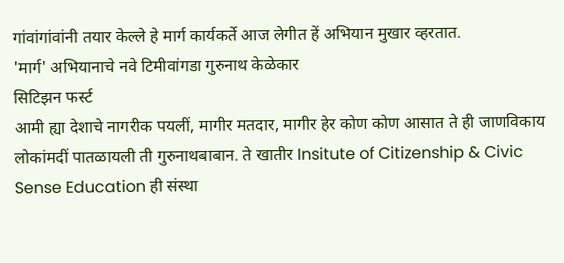गांवांगांवांनी तयार केल्ले हे मार्ग कार्यकर्ते आज लेगीत हें अभियान मुखार व्हरतात.
'मार्ग' अभियानाचे नवे टिमीवांगडा गुरुनाथ केळेकार
सिटिझन फर्स्ट
आमी ह्या देशाचे नागरीक पयलीं, मागीर मतदार, मागीर हेर कोण कोण आसात ते ही जाणविकाय लोकांमदीं पातळायली ती गुरुनाथबाबान. ते खातीर Insitute of Citizenship & Civic Sense Education ही संस्था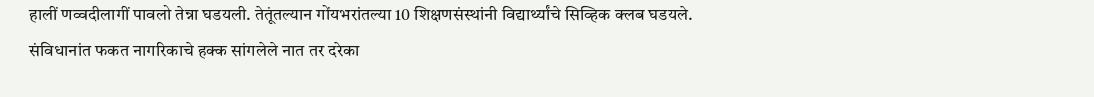हालीं णव्वदीलागीं पावलो तेन्ना घडयली. तेतूंतल्यान गोंयभरांतल्या 10 शिक्षणसंस्थांनी विद्यार्थ्यांचे सिव्हिक क्लब घडयले.
संविधानांत फकत नागरिकाचे हक्क सांगलेले नात तर दरेका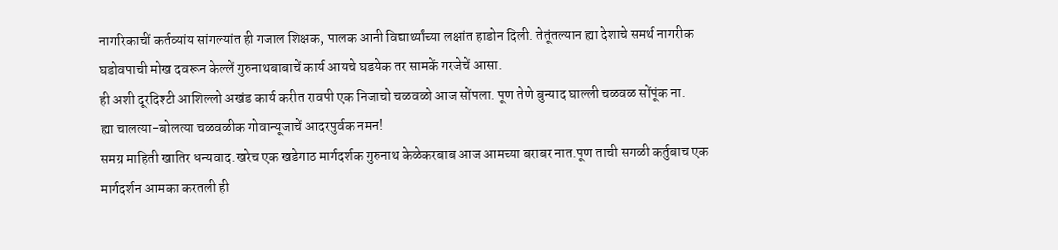नागरिकाचीं कर्तव्यांय सांगल्यांत ही गजाल शिक्षक, पालक आनी विद्यार्थ्यांच्या लक्षांत हाडोन दिली. तेतूंतल्यान ह्या देशाचे समर्थ नागरीक घडोवपाची मोख दवरून केल्लें गुरुनाथबाबाचें कार्य आयचे घडयेक तर सामकें गरजेचें आसा.
ही अशी दूरदिश्टी आशिल्लो अखंड कार्य करीत रावपी एक निजाचो चळवळो आज सोंपला. पूण तेणे बुन्याद घाल्ली चळवळ सोंपूंक ना.
ह्या चालत्या-बोलत्या चळवळीक गोवान्यूजाचें आदरपुर्वक नमन!
समग्र माहिती खातिर धन्यवाद.खरेच एक खडेगाठ मार्गदर्शक गुरुनाथ केळेकरबाब आज आमच्या बराबर नात.पूण ताची सगळी कर्तुबाच एक मार्गदर्शन आमका करतली ही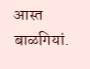आस्त बाळगियां.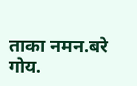ताका नमन.बरे गोय.